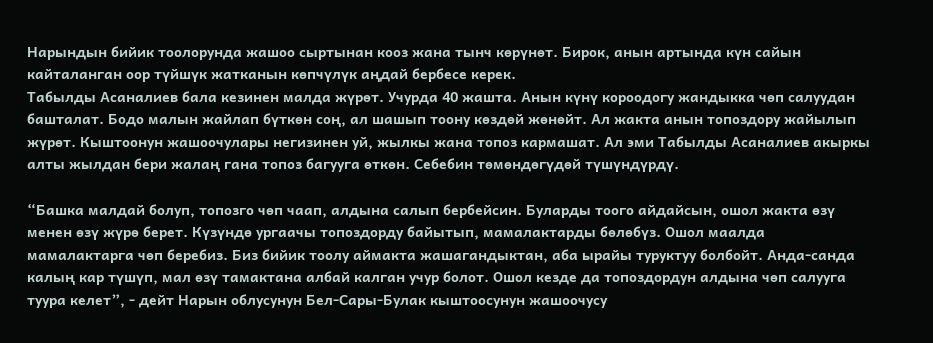Нарындын бийик тоолорунда жашоо сыртынан кооз жана тынч көрүнөт. Бирок, анын артында күн сайын кайталанган оор түйшүк жатканын көпчүлүк аңдай бербесе керек.
Табылды Асаналиев бала кезинен малда жүрөт. Учурда 40 жашта. Анын күнү короодогу жандыкка чөп салуудан башталат. Бодо малын жайлап бүткөн соң, ал шашып тоону көздөй жөнөйт. Ал жакта анын топоздору жайылып жүрөт. Кыштоонун жашоочулары негизинен уй, жылкы жана топоз кармашат. Ал эми Табылды Асаналиев акыркы алты жылдан бери жалаң гана топоз багууга өткөн. Себебин төмөндөгүдөй түшүндүрдү.

“Башка малдай болуп, топозго чөп чаап, алдына салып бербейсин. Буларды тоого айдайсын, ошол жакта өзү менен өзү жүрө берет. Күзүндө ургаачы топоздорду байытып, мамалактарды бөлөбүз. Ошол маалда мамалактарга чөп беребиз. Биз бийик тоолу аймакта жашагандыктан, аба ырайы туруктуу болбойт. Анда-санда калың кар түшүп, мал өзү тамактана албай калган учур болот. Ошол кезде да топоздордун алдына чөп салууга туура келет”, - дейт Нарын облусунун Бел-Сары-Булак кыштоосунун жашоочусу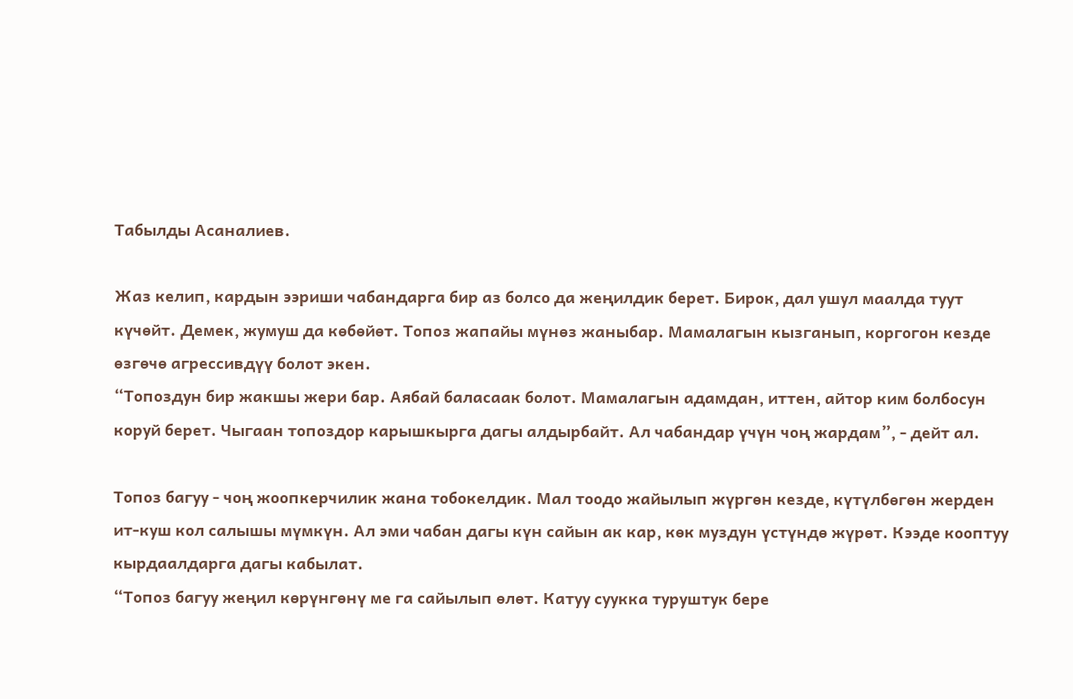Табылды Асаналиев.

Жаз келип, кардын ээриши чабандарга бир аз болсо да жеңилдик берет. Бирок, дал ушул маалда туут күчөйт. Демек, жумуш да көбөйөт. Топоз жапайы мүнөз жаныбар. Мамалагын кызганып, коргогон кезде өзгөчө агрессивдүү болот экен.
“Топоздун бир жакшы жери бар. Аябай баласаак болот. Мамалагын адамдан, иттен, айтор ким болбосун коруй берет. Чыгаан топоздор карышкырга дагы алдырбайт. Ал чабандар үчүн чоң жардам”, - дейт ал.

Топоз багуу - чоң жоопкерчилик жана тобокелдик. Мал тоодо жайылып жүргөн кезде, күтүлбөгөн жерден ит-куш кол салышы мүмкүн. Ал эми чабан дагы күн сайын ак кар, көк муздун үстүндө жүрөт. Кээде кооптуу кырдаалдарга дагы кабылат.
“Топоз багуу жеңил көрүнгөнү ме га сайылып өлөт. Катуу суукка туруштук бере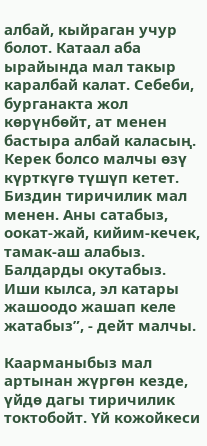албай, кыйраган учур болот. Катаал аба ырайында мал такыр каралбай калат. Себеби, бурганакта жол көрүнбөйт, ат менен бастыра албай каласың. Керек болсо малчы өзү күрткүгө түшүп кетет. Биздин тиричилик мал менен. Аны сатабыз, оокат-жай, кийим-кечек, тамак-аш алабыз. Балдарды окутабыз. Иши кылса, эл катары жашоодо жашап келе жатабыз”, - дейт малчы.

Каарманыбыз мал артынан жүргөн кезде, үйдө дагы тиричилик токтобойт. Үй кожойкеси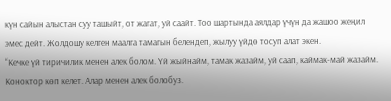күн сайын алыстан суу ташыйт, от жагат, уй саайт. Тоо шартында аялдар үчүн да жашоо жеңил эмес дейт. Жолдошу келген маалга тамагын белендеп, жылуу үйдө тосуп алат экен.
“Кечке үй тиричилик менен алек болом. Үй жыйнайм, тамак жазайм, уй саап, каймак-май жазайм. Коноктор көп келет. Алар менен алек болобуз.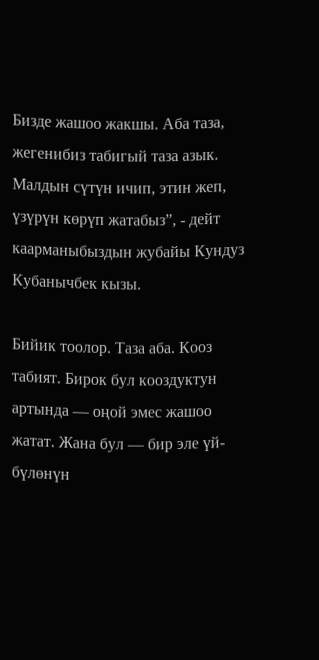Бизде жашоо жакшы. Аба таза, жегенибиз табигый таза азык. Малдын сүтүн ичип, этин жеп, үзүрүн көрүп жатабыз”, - дейт каарманыбыздын жубайы Кундуз Кубанычбек кызы.

Бийик тоолор. Таза аба. Кооз табият. Бирок бул кооздуктун артында — оңой эмес жашоо жатат. Жана бул — бир эле үй-бүлөнүн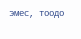эмес, тоодо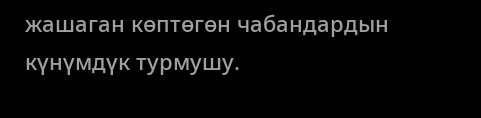жашаган көптөгөн чабандардын күнүмдүк турмушу.